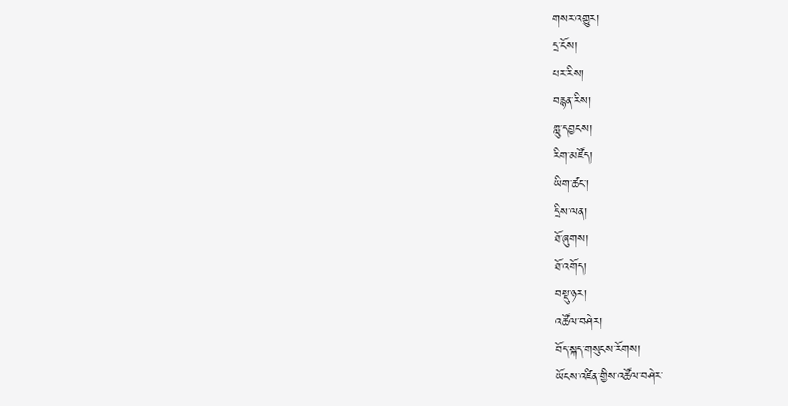གསར་འགྱུར།
དྲ་ངོས།
པར་རིས།
བརྙན་རིས།
གླུ་དབྱངས།
རིག་མཛོད།
ཡིག་ཚང་།
དྲིས་ལན།
ཐོ་ཞུགས།
ཐོ་འགོད།
བསྡུ་ཉར།
འཚོལ་བཤེར།
བོད་སྐད་གསུངས་རོགས།
ཡོངས་འཛིན་གྱིས་འཚོལ་བཤེར་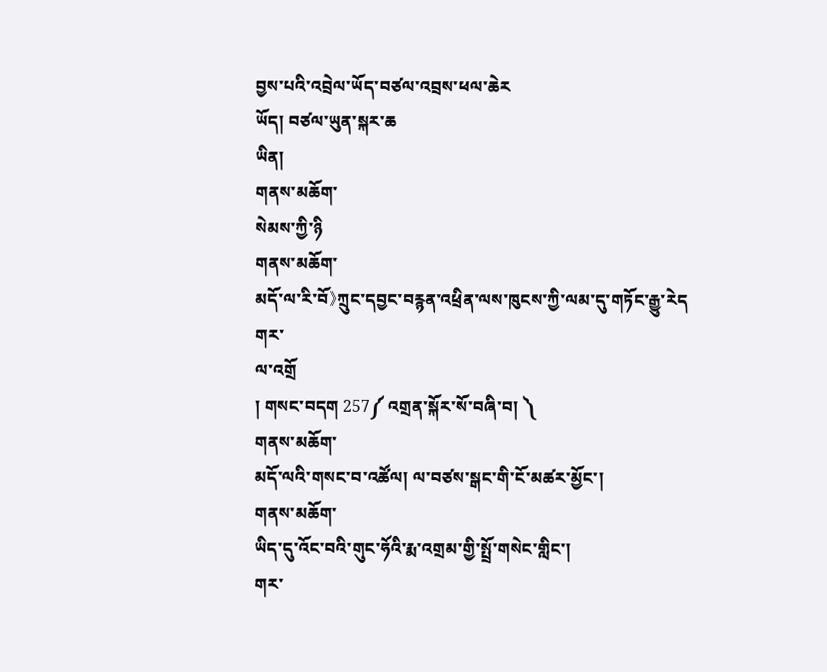བྱས་པའི་འབྲེལ་ཡོད་བཙལ་འབྲས་ཕལ་ཆེར
ཡོད། བཙལ་ཡུན་སྐར་ཆ
ཡིན།
གནས་མཆོག་
སེམས་ཀྱི་ཉི
གནས་མཆོག་
མདོ་ལ་རི་བོ》ཀྲུང་དབྱང་བརྙན་འཕྲིན་ལས་ཁུངས་ཀྱི་ལམ་དུ་གཏོང་རྒྱུ་རེད
གར་
ལ་འགྲོ
། གསང་བདག 257༼ འགྲན་སྐོར་སོ་བཞི་བ། ༽
གནས་མཆོག་
མདོ་ལའི་གསང་བ་འཚོལ། ལ་བཙས་སྒང་གི་ངོ་མཚར་མྱོང་།
གནས་མཆོག་
ཡིད་དུ་འོང་བའི་གུང་ཧོའི་རྨ་འགྲམ་གྱི་སྤྲོ་གསེང་གླིང་།
གར་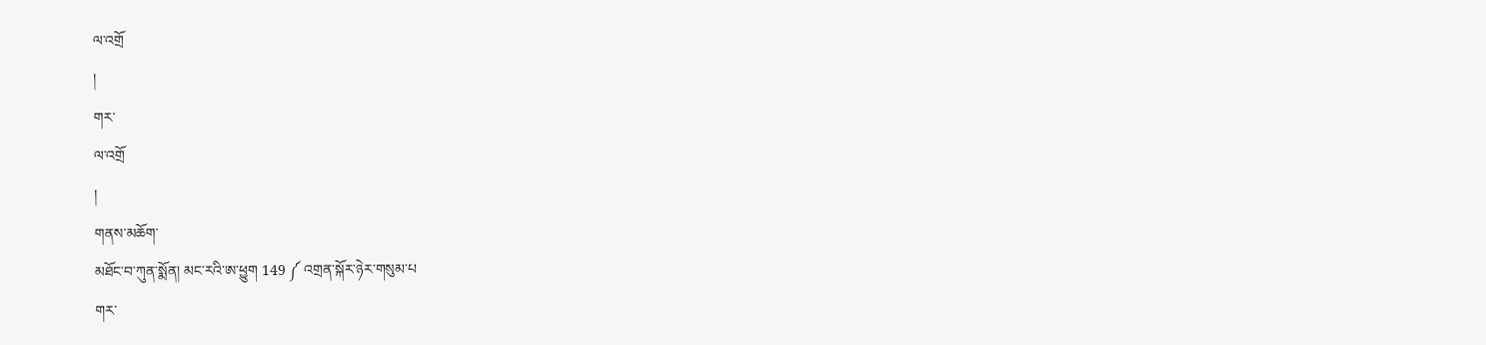ལ་འགྲོ
།
གར་
ལ་འགྲོ
།
གནས་མཆོག་
མཐོང་བ་ཀུན་སྨོན། མང་རའི་ཨ་ཕྱུག 149 ༼ འགྲན་སྐོར་ཉེར་གསུམ་པ
གར་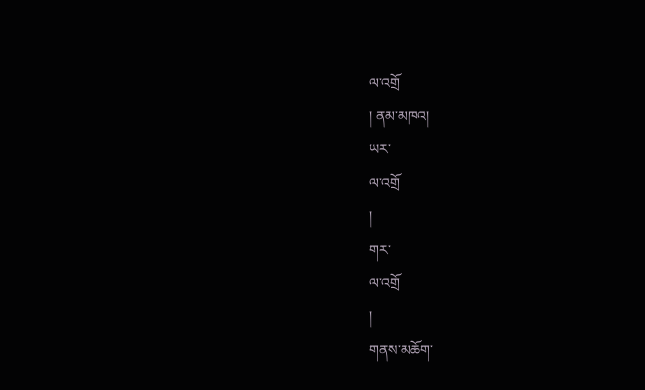ལ་འགྲོ
། ནམ་མཁའ།
ཡར་
ལ་འགྲོ
།
གར་
ལ་འགྲོ
།
གནས་མཆོག་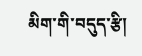མིག་གི་བདུད་རྩི།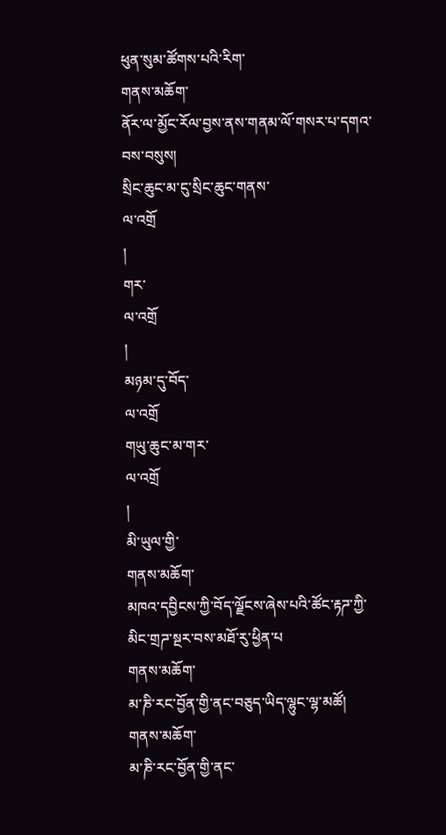ཕུན་སུམ་ཚོགས་པའི་རིག་
གནས་མཆོག་
ནོར་ལ་མྱོང་རོལ་བྱས་ནས་གནམ་ལོ་གསར་པ་དགའ་བས་བསུས།
སྲིང་ཆུང་མ་ངུ་སྲིང་ཆུང་གནས་
ལ་འགྲོ
།
གར་
ལ་འགྲོ
།
མཉམ་དུ་བོད་
ལ་འགྲོ
གཡུ་ཆུང་མ་གར་
ལ་འགྲོ
།
མི་ཡུལ་གྱི་
གནས་མཆོག་
མཁའ་དབྱིངས་ཀྱི་བོད་ལྗོངས་ཞེས་པའི་ཚོང་རྟཌ་ཀྱི་མིང་གྲཌ་སྔར་བས་མཐོ་རུ་ཕྱིན་པ
གནས་མཆོག་
མ་ཎི་རང་བྱོན་གྱི་ནང་བཅུད་ཡིད་ལྷུང་ལྷ་མཚོ།
གནས་མཆོག་
མ་ཎི་རང་བྱོན་གྱི་ནང་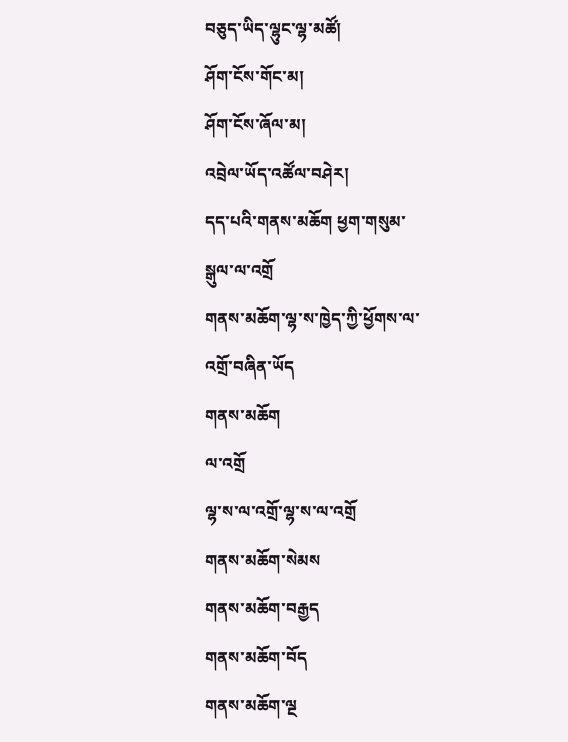བཅུད་ཡིད་ལྷུང་ལྷ་མཚོ།
ཤོག་ངོས་གོང་མ།
ཤོག་ངོས་ཞོལ་མ།
འབྲེལ་ཡོད་འཚོལ་བཤེར།
དད་པའི་གནས་མཆོག ཕྱག་གསུམ་སྒུལ་ལ་འགྲོ
གནས་མཆོག་ལྷ་ས་ཁྱེད་ཀྱི་ཕྱོགས་ལ་འགྲོ་བཞིན་ཡོད
གནས་མཆོག
ལ་འགྲོ
ལྷ་ས་ལ་འགྲོ་ལྷ་ས་ལ་འགྲོ
གནས་མཆོག་སེམས
གནས་མཆོག་བརྒྱད
གནས་མཆོག་བོད
གནས་མཆོག་ལྔ